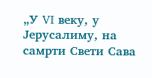„У VI веку, у Јерусалиму, на самрти Свети Сава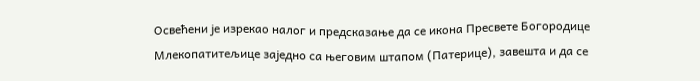Освећени је изрекао налог и предсказање да се икона Пресвете Богородице Млекопатитељице заједно са његовим штапом (Патерице), завешта и да се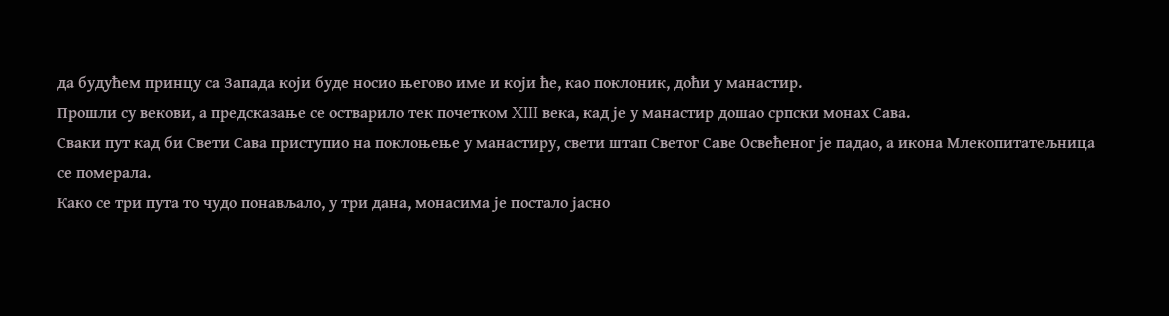да будућем принцу са Запада који буде носио његово име и који ће, као поклоник, доћи у манастир.
Прошли су векови, а предсказање се остварило тек почетком XIII века, кад је у манастир дошао српски монах Сава.
Сваки пут кад би Свети Сава приступио на поклоњење у манастиру, свети штап Светог Саве Освећеног је падао, а икона Млекопитатељница се померала.
Како се три пута то чудо понављало, у три дана, монасима је постало јасно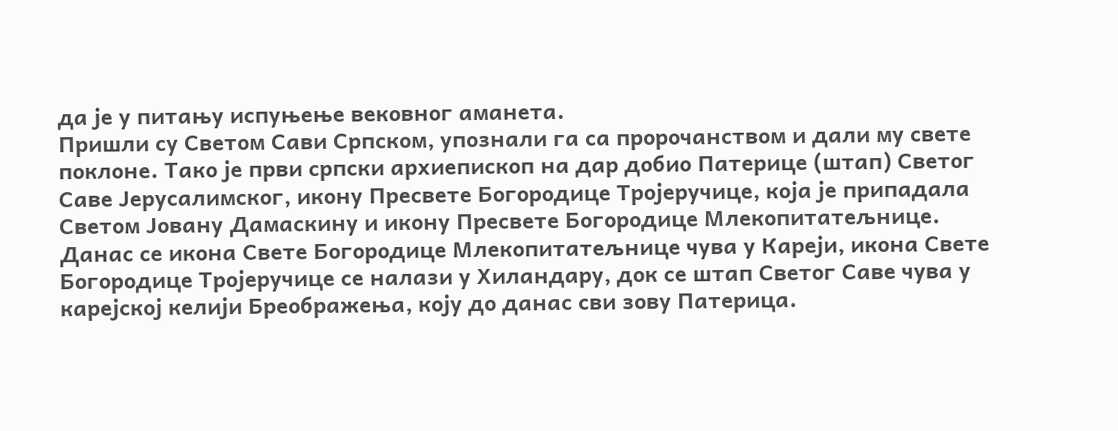да је у питању испуњење вековног аманета.
Пришли су Светом Сави Српском, упознали га са пророчанством и дали му свете поклоне. Тако је први српски архиепископ на дар добио Патерице (штап) Светог Саве Јерусалимског, икону Пресвете Богородице Тројеручице, која је припадала Светом Јовану Дамаскину и икону Пресвете Богородице Млекопитатељнице.
Данас се икона Свете Богородице Млекопитатељнице чува у Кареји, икона Свете Богородице Тројеручице се налази у Хиландару, док се штап Светог Саве чува у карејској келији Бреображења, коју до данас сви зову Патерица.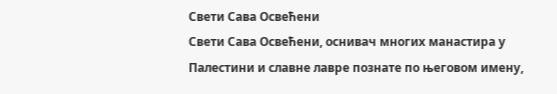Свети Сава Освећени
Свети Сава Освећени, оснивач многих манастира у Палестини и славне лавре познате по његовом имену,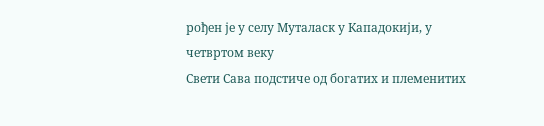рођен је у селу Муталаск у Кападокији, у четвртом веку
Свети Сава подстиче од богатих и племенитих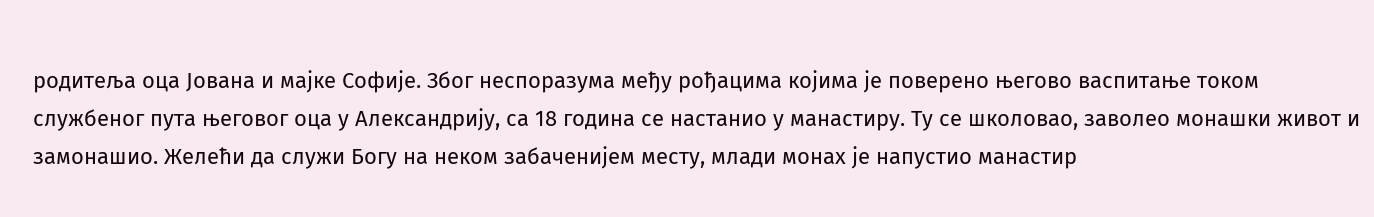родитеља оца Јована и мајке Софије. Због неспоразума међу рођацима којима је поверено његово васпитање током службеног пута његовог оца у Александрију, са 18 година се настанио у манастиру. Ту се школовао, заволео монашки живот и замонашио. Желећи да служи Богу на неком забаченијем месту, млади монах је напустио манастир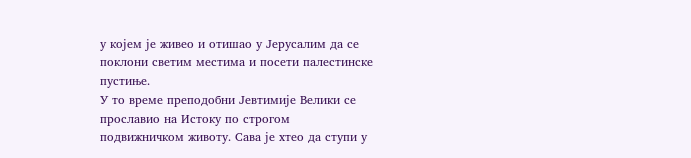у којем је живео и отишао у Јерусалим да се поклони светим местима и посети палестинске пустиње.
У то време преподобни Јевтимије Велики се прославио на Истоку по строгом подвижничком животу. Сава је хтео да ступи у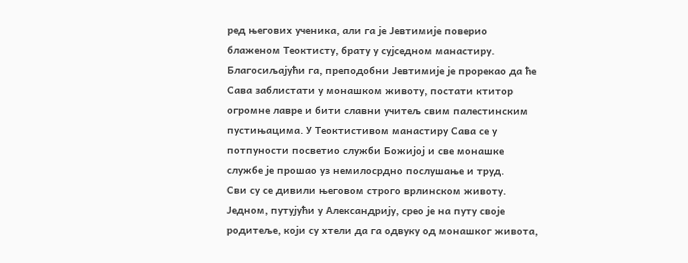ред његових ученика, али га је Јевтимије поверио блаженом Теоктисту, брату у сујседном манастиру. Благосиљајући га, преподобни Јевтимије је прорекао да ће Сава заблистати у монашком животу, постати ктитор огромне лавре и бити славни учитељ свим палестинским пустињацима. У Теоктистивом манастиру Сава се у потпуности посветио служби Божијој и све монашке службе је прошао уз немилосрдно послушање и труд.
Сви су се дивили његовом строго врлинском животу. Једном, путујући у Александрију, срео је на путу своје родитеље, који су хтели да га одвуку од монашког живота,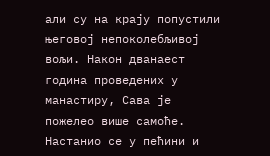али су на крају попустили његовој непоколебљивој вољи. Након дванаест година проведених у манастиру, Сава је пожелео више самоће. Настанио се у пећини и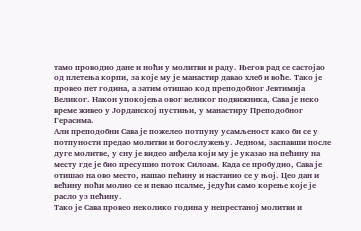тамо проводио дане и ноћи у молитви и раду. Његов рад се састојао од плетења корпи, за које му је манастир давао хлеб и воће. Тако је провео пет година, а затим отишао код преподобног Јевтимија Великог. Након упокојења овог великог подвижника, Сава је неко време живео у Јорданској пустињи, у манастиру Преподобног Герасима.
Али преподобни Сава је пожелео потпуну усамљеност како би се у потпуности предао молитви и богослужењу. Једном, заспавши после дуге молитве, у сну је видео анђела који му је указао на пећину на месту где је био пресушио поток Силоам. Када се пробудио, Сава је отишао на ово место, нашао пећину и настанио се у њој. Цео дан и већину ноћи молио се и певао псалме, једући само корење које је расло уз пећину.
Тако је Сава провео неколико година у непрестаној молитви и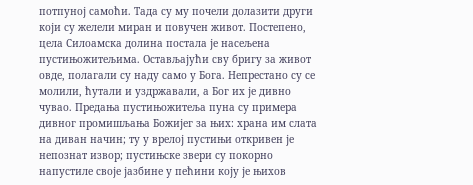потпуној самоћи. Тада су му почели долазити други који су желели миран и повучен живот. Постепено, цела Силоамска долина постала је насељена пустињожитељима. Остављајући сву бригу за живот овде, полагали су наду само у Бога. Непрестано су се молили, ћутали и уздржавали, а Бог их је дивно чувао. Предања пустињожитеља пуна су примера дивног промишљања Божијег за њих: храна им слата на диван начин; ту у врелој пустињи откривен је непознат извор; пустињске звери су покорно напустиле своје јазбине у пећини коју је њихов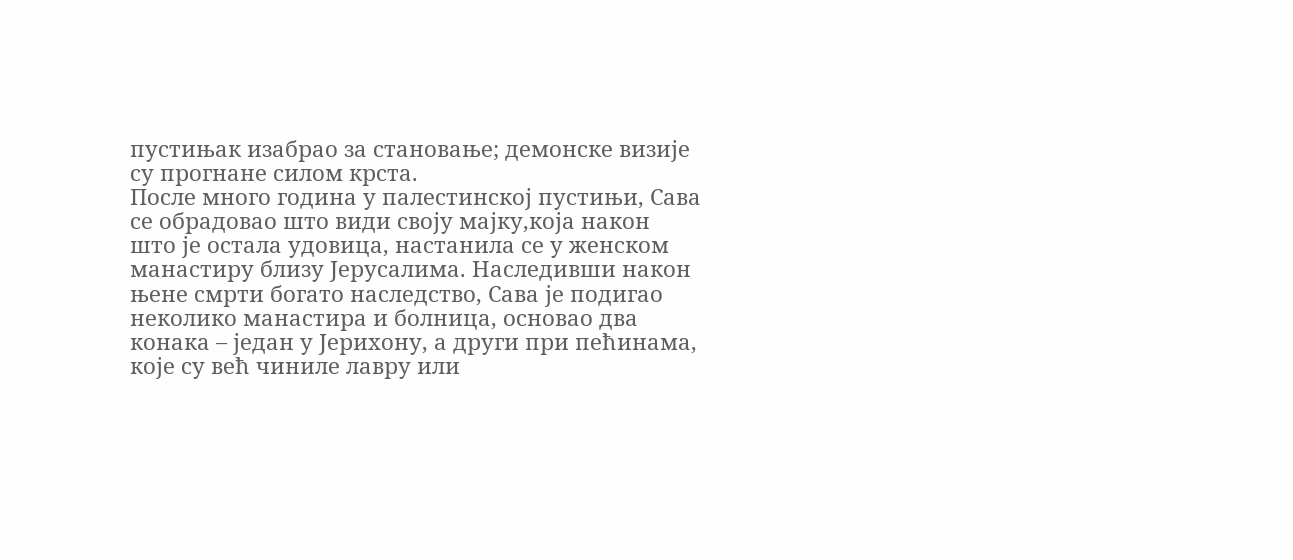пустињак изабрао за становање; демонске визије су прогнане силом крста.
После много година у палестинској пустињи, Сава се обрадовао што види своју мајку,која након што је остала удовица, настанила се у женском манастиру близу Јерусалима. Наследивши након њене смрти богато наследство, Сава је подигао неколико манастира и болница, основао два конака – један у Јерихону, а други при пећинама, које су већ чиниле лавру или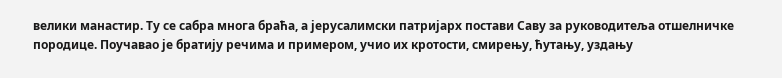велики манастир. Ту се сабра многа браћа, а јерусалимски патријарх постави Саву за руководитеља отшелничке породице. Поучавао је братију речима и примером, учио их кротости, смирењу, ћутању, уздању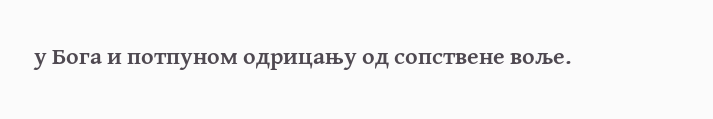у Бога и потпуном одрицању од сопствене воље.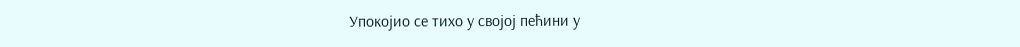Упокојио се тихо у својој пећини у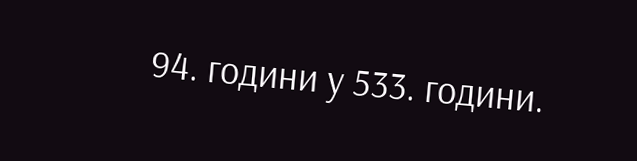94. години у 533. години.